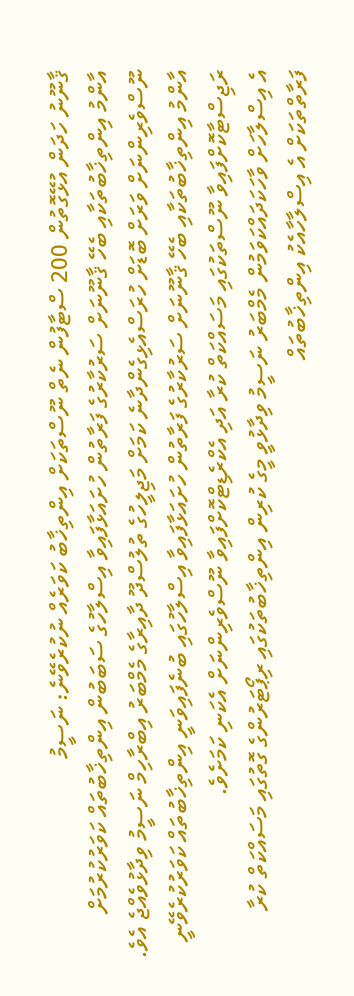ޤާނޫނު ހަދަން އުޅޭގޮތުން 200 ސްޓާފުން ނެތް ނޫސްތަކަށް އިންތިޚާބު ކަވަރެއް ނުކުރެވޭނެ: ނަސީމު
އާންމު އިންތިޚާބުތަކާއި ބެހޭ ޤާނޫނަށް ސަރުކާރުގެ ފަރާތުން ހުށައަޅާފައިވާ އިސްލާހުގެ ސަބަބުން އިންތިޚާބުތައް ކަވަރުކުރުމަށް ނޫސްވެރިންނަށް ވަރަށް ބޮޑަށް ހުރަސްއެޅިގެންދާނެ ކަމަށް މަޖިލީހުގެ ތުލުސްދޫ ދާއިރާގެ މެމްބަރު އިބްރާހިމް ނަސީމު ވިދާޅުވެއްޖެ އެވެ.
އާންމު އިންތިޚާބުތަކާއި ބެހޭ ޤާނޫނަށް ސަރުކާރުގެ ފަރާތުން ހުށައަޅާފައިވާ އިސްލާހުގައި ބުނެފައިވަނީ އިންތިޚާބުތައް ކަވަރުކުރެވޭނީ ރަޖިސްޓާކޮށްފައިވާ ނޫސްތަކުގައި މަސައްކަތް ކުރާ އަދި އެކްރެޑިޓްކޮށްފައިވާ ނޫސްވެރިންނަށް އެކަނި ކަމަށެވެ.
އެ އިސްލާހަށް ވާހަކަދައްކަވަމުން މެމްބަރު ނަސީމު ވިދާޅުވީ މީގެ ކުރިން އިންތިޚާބުތަކުގައި ރިޕޯޓަރުންގެ ގޮތުގައި މަސައްކަތް ކުރާ ފަރާތްތަކަށް އެ އިސްލާހާއެކު އިންތިޚާބުތައް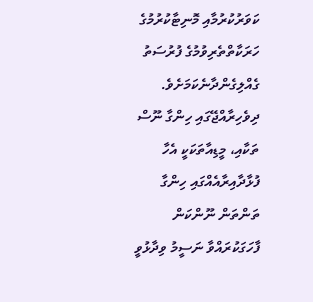ކަވަރުކުރުމާއި މޮނިޓާކުރުމުގެ ހަރަކާތްތެރިވުމުގެ ފުރުސަތު ގެއްލިގެންދާނެކަމަށެވެ.
ދިވެހިރާއްޖޭގައި ހިންގާ ނޫސް ތަކާއި، މީޑިއާތަކަކީ އެހާ ފުޅާދާއިރާއެއްގައި ހިންގާ ތަންތަން ނޫންކަން ފާހަގަކުރައްވާ ނަސީމު ވިދާޅުވީ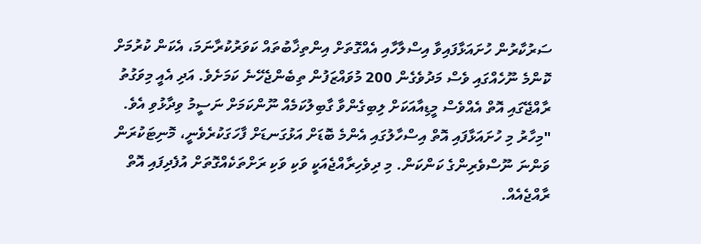ސަރުކާރުން ހުށައަޅާފައިވާ އިސްލާހާއި އެއްގޮތަށް އިންތިޚާބުތައް ކަވަރުކުރާނަމަ، އެކަން ކުރުމަށް ކޮންމެ ނޫހެއްގައި ވެސް މަދުވެގެން 200 މުވައްޒަފުން ތިބެންޖެހޭނެ ކަމަށެވެ. އަދި އެއީ މިވަގުތު ރާއްޖޭގައި އޮތް އެއްވެސް މީޑިއާއަކަށް ލިބިގެންވާ ގާބިލުކަމެއް ނޫންކަމަށް ނަސީމު ވިދާޅުވި އެވެ.
"މިހާރު މި ހުށައަޅާފައި އޮތް އިސްހާލުގައި އެންމެ ބޮޑަށް އަޅުގަނޑަށް ފާހަގަކުރެވެނީ، މޮނިޓަކުރަން ވަންނަ ނޫސްވެރިންގެ ކަންކަން. މި ދިވެހިރާއްޖެއަކީ ވަކި ވަކި ރަށްތަކެއްގޮތަށް އުފެދިފައި އޮތް ރާއްޖެއެއް.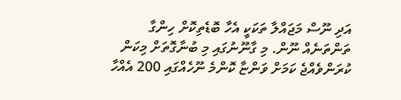އަދި ނޫސް މަޖައްލާ ތަކަކީ އެހާ ބޮޑެތިކޮށް ހިންގާ ތަންތަނެއް ނޫން. މި ގާނޫނުގައި މި ބުނާގޮތަށް މިކަން ކުރަންވެއްޖެ ކަމަށް ވަންޏާ ކޮންމެ ނޫހެއްގައި 200 އެއްހާ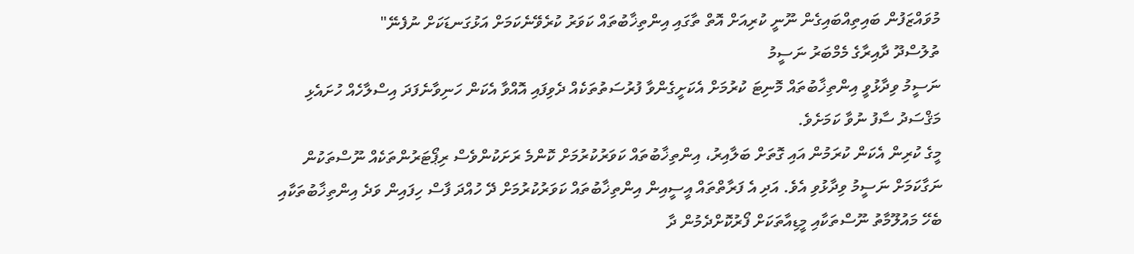މުވައްޒަފުން ބައިތިއްބައިގެން ނޫނީ ކުރިއަށް އޮތް ތާގައި އިންތިޚާބުތައް ކަވަރު ކުރެވޭނެކަމަށް އަޅުގަނޑަކަށް ނުފެނޭ"
ތުލުސްދޫ ދާއިރާގެ މެމްބަރު ނަސީމު
ނަސީމު ވިދާޅުވީ އިންތިޚާބުތައް މޮނިޓަ ކުރުމަށް އެކަށީގެންވާ ފުރުސަތުތަކެއް ދެވިފައި އޮއްވާ އެކަން ހަނިވާނެފަދަ އިސްލާހެއް ހުށައެޅި މަޤްސަދު ސާފު ނުވާ ކަމަށެވެ.
މީގެ ކުރިން އެކަން ކުރަމުން އައި ގޮތަށް ބަލާއިރު، އިންތިޚާބުތައް ކަވަރުކުރުމަށް ކޮންމެ ރަށަކުންވެސް ރިޕޯޓަރުންތަކެއް ނޫސްތަކުން ނަގާކަމަށް ނަސީމު ވިދާޅުވި އެވެ. އަދި އެ ފަރާތްތައް އީސީއިން އިންތިޚާބުތައް ކަވަރުކުރުމަށް ދޭ ހުއްދަ ފާސް ހިފައިން ވަދެ އިންތިޚާބުތަކާއި ބެހޭ މައުލޫމާތު ނޫސްތަކާއި މީޑިއާތަކަށް ފޯރުކޮށްދެމުން ދާ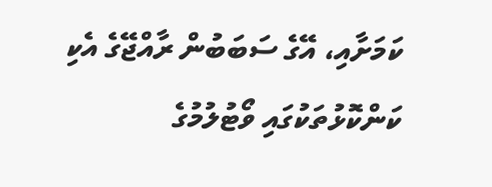ކަމަށާއި، އޭގެ ސަބަބުން ރާއްޖޭގެ އެކި ކަންކޮޅުތަކުގައި ވޯޓުލުމުގެ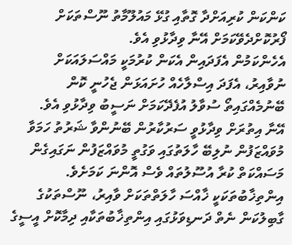ކަންކަން ކުރިއަށްދާ ގޮތާއި ގުޅޭ މައުލޫމާތު ނޫސްތަކަށް ފޯރުކޮށްދެވޭކަމަށް އޭނާ ވިދާޅުވި އެވެ.
އެހެންކަމުން އެފަދައިން އެކަން ކުރުމަކީ މައްސަލައަކަށް ނުވާއިރު، އެފަދަ އިސްލާހެއް ހުށައަޅަން ޖެހުނީ ކޮން ބޭނުމެއްގައިތޯ ސުވާލު އުފެދޭކަމަށް ނަސީބު ވިދާޅުވި އެވެ.
އޭނާ އިތުރަށް ވިދާޅުވީ ސަރުކާރުން ބޭނުންވާ ޝަރުތު ހަމަވާ މުވައްޒަފުން ނުލިބޭ ހާލަތުގައި ވަގުތީ މުވައްޒަފުން ނަގައިގެން މަސައްކަތް ކުރާ އުސޫލުތައް ވެސް އޮންނަ ކަމަށެވެ. އިންތިޚާބުތަކަކީ ޚާއްސަ ހާލަތްތަކަށް ވާއިރު، ނޫސްތަކުގެ ގާބިލުކަން ނެތް ދަނޑިވަޅުގައި އިންތިޚާބުތަކާއި ދިމާކޮށް އީސީގެ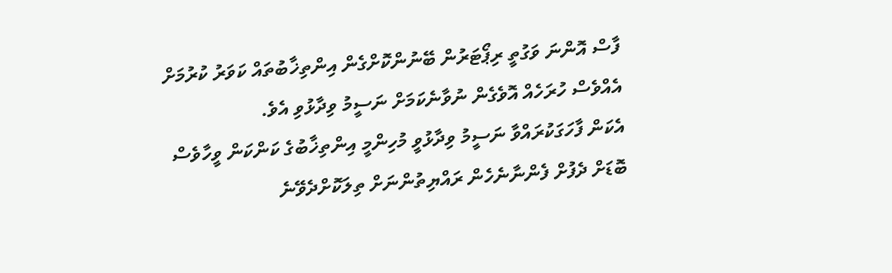ފާސް އޮންނަ ވަގުތީ ރިޕޯޓަރުން ބޭނުންކޮށްގެން އިންތިޚާބުތައް ކަވަރު ކުރުމަށް އެއްވެސް ހުރަހެއް އޮވެގެން ނުވާނެކަމަށް ނަސީމު ވިދާޅުވި އެވެ.
އެކަން ފާހަގަކުރައްވާ ނަސީމު ވިދާޅުވީ މުހިންމީ އިންތިޚާބުގެ ކަންކަން ވީހާވެސް ބޮޑަށް ދެފުށް ފެންނާނެހެން ރައްޔިތުންނަށް ތިލަކޮށްދެވޭނެ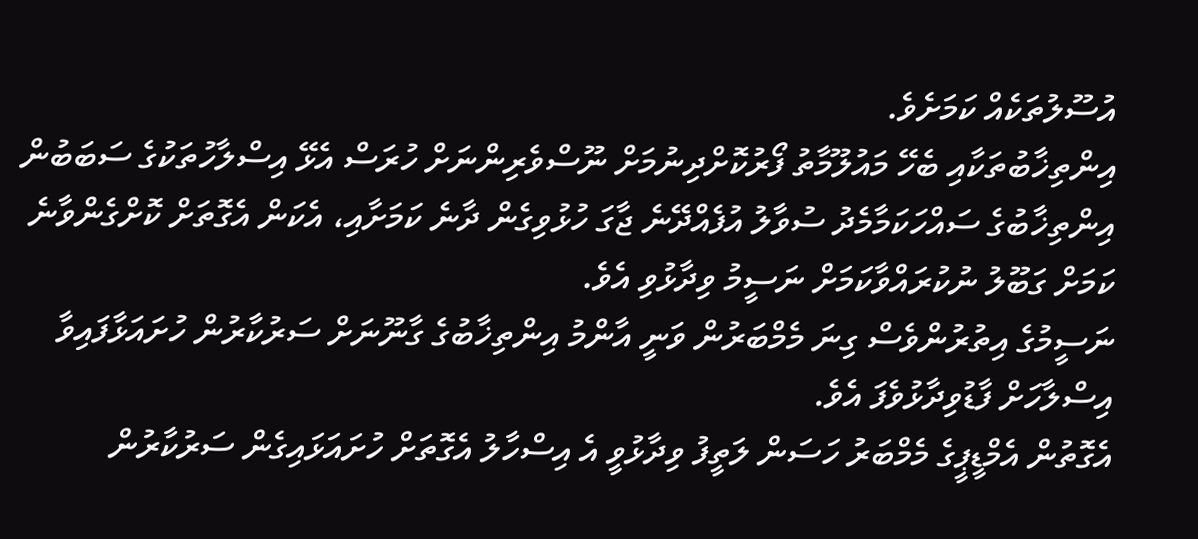އުސޫލުތަކެއް ކަމަށެވެ.
އިންތިޚާބުތަކާއި ބެހޭ މައުލޫމާތު ފޯރުކޮށްދިނުމަށް ނޫސްވެރިންނަށް ހުރަސް އެޅޭ އިސްލާހުތަކުގެ ސަބަބުން އިންތިޚާބުގެ ސައްހަކަމާމެދު ސުވާލު އުފެއްދޭނެ ޖާގަ ހުޅުވިގެން ދާނެ ކަމަށާއި، އެކަން އެގޮތަށް ކޮށްގެންވާނެ ކަމަށް ގަބޫލު ނުކުރައްވާކަމަށް ނަސީމު ވިދާޅުވި އެވެ.
ނަސީމުގެ އިތުރުންވެސް ގިނަ މެމްބަރުން ވަނީ އާންމު އިންތިޚާބުގެ ގާނޫނަށް ސަރުކާރުން ހުށައަޅާފައިވާ އިސްލާހަށް ފާޑުވިދާޅުވެފަ އެވެ.
އެގޮތުން އެމްޑީޕީގެ މެމްބަރު ހަސަން ލަތީފު ވިދާޅުވީ އެ އިސްހާލު އެގޮތަށް ހުށައަޅައިގެން ސަރުކާރުން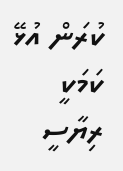ކުރަން އުޅޭ ކަމަކީ ރިޔާސީ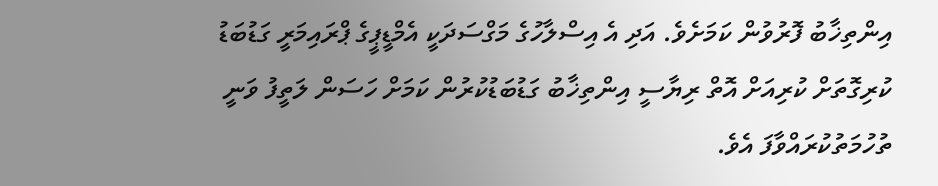އިންތިޚާބު ފޮރުވުން ކަމަށެވެ. އަދި އެ އިސްލާހުގެ މަގްސަދަކީ އެމްޑީޕީގެ ޕްރައިމަރީ ގަޑުބަޑު ކުރިގޮތަށް ކުރިއަށް އޮތް ރިޔާސީ އިންތިޚާބު ގަޑުބަޑުކުރުން ކަމަށް ހަސަން ލަތީފު ވަނީ ތުހުމަތުކުރައްވާފަ އެވެ.